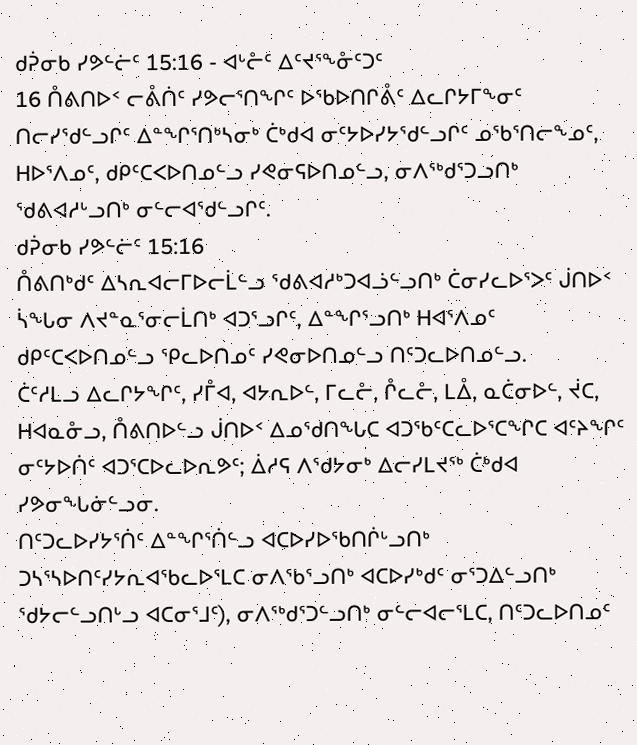ᑯᕉᓂᑲ ᓯᕗᓪᓖᑦ 15:16 - ᐊᒡᓔᑦ ᐃᑦᔪᕐᖕᓁᑦᑐᑦ
16 ᑍᕕᑎᐅᑉ ᓕᕔᑏᑦ ᓯᕗᓕᕐᑎᖏᑦ ᐅᖃᐅᑎᒋᕔᑦ ᐃᓚᒋᔭᒥᖕᓂᑦ ᑎᓕᓯᖁᓪᓗᒋᑦ ᐃᓐᖏᕐᑎᒃᓴᓂᒃ ᑖᒃᑯᐊ ᓂᑦᔭᐅᓯᔭᖁᓪᓗᒋᑦ ᓄᖃᕐᑎᓕᖕᓄᑦ, ᕼᐅᕐᐱᓄᑦ, ᑯᑭᑦᑕᐸᐅᑎᓄᓪᓗ ᓯᕙᓂᕋᐅᑎᓄᓪᓗ, ᓂᐱᖅᑯᕐᑐᓗᑎᒃ ᖁᕕᐊᓱᒡᓗᑎᒃ ᓂᓪᓕᐊᖁᓪᓗᒋᑦ.
ᑯᕉᓂᑲ ᓯᕗᓪᓖᑦ 15:16
ᑍᕕᑎᒃᑯᑦ ᐃᓴᕆᐊᓕᒥᐅᓕᒫᓪᓗ ᖁᕕᐊᓱᒃᑐᐊᓘᓪᓗᑎᒃ ᑖᓂᓯᓚᐅᕐᐳᑦ ᒎᑎᐅᑉ ᓵᖓᓂ ᐱᔪᓐᓇᕐᓂᓕᒫᑎᒃ ᐊᑐᕐᓗᒋᑦ, ᐃᓐᖏᕐᓗᑎᒃ ᕼᐊᕐᐱᓄᑦ ᑯᑭᑦᑕᐸᐅᑎᓄᓪᓗ ᕿᓚᐅᑎᓄᑦ ᓯᕙᓂᐅᑎᓄᓪᓗ ᑎᑦᑐᓚᐅᑎᓄᓪᓗ.
ᑖᑦᓱᒪᓗ ᐃᓚᒋᔭᖏᑦ, ᓯᒤᐊ, ᐊᔭᕆᐅᓪ, ᒥᓚᓔ, ᒊᓚᓔ, ᒪᐂ, ᓇᑖᓂᐅᓪ, ᔫᑕ, ᕼᐊᓇᓁᓗ, ᑍᕕᑎᐅᓪᓗ ᒎᑎᐅᑉ ᐃᓄᖁᑎᖓᑕ ᐊᑐᖃᑦᑕᓚᐅᕐᑕᖏᑕ ᐊᑦᔨᖏᑦ ᓂᑦᔭᐅᑏᑦ ᐊᑐᕐᑕᐅᓚᐅᕆᕗᑦ; ᐄᓱᕋ ᐱᖁᔭᓂᒃ ᐃᓕᓯᒪᔪᖅ ᑖᒃᑯᐊ ᓯᕗᓂᖓᓃᓪᓗᓂ.
ᑎᑦᑐᓚᐅᓯᔭᕐᑏᑦ ᐃᓐᖏᕐᑏᓪᓗ ᐊᑕᐅᓯᐅᖃᑎᒌᒡᓗᑎᒃ ᑐᓴᕐᓴᐅᑎᑦᓯᔭᕆᐊᖃᓚᐅᕐᒪᑕ ᓂᐱᖃᕐᓗᑎᒃ ᐊᑕᐅᓯᒃᑯᑦ ᓂᕐᑐᐃᓪᓗᑎᒃ ᖁᔭᓕᓪᓗᑎᒡᓗ ᐊᑕᓂᕐᒧᑦ), ᓂᐱᖅᑯᕐᑐᓪᓗᑎᒃ ᓂᓪᓕᐊᓕᕐᒪᑕ, ᑎᑦᑐᓚᐅᑎᓄᑦ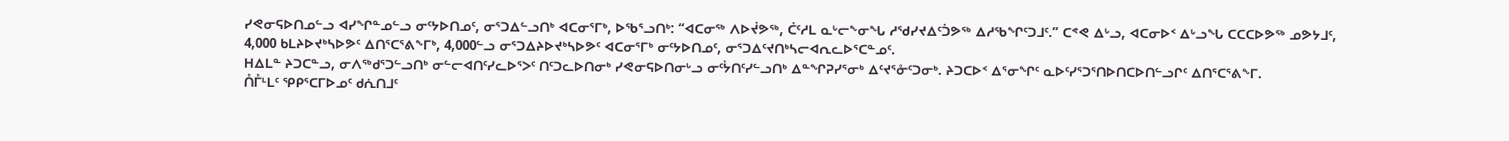ᓯᕙᓂᕋᐅᑎᓄᓪᓗ ᐊᓯᖏᓐᓄᓪᓗ ᓂᑦᔭᐅᑎᓄᑦ, ᓂᕐᑐᐃᓪᓗᑎᒃ ᐊᑕᓂᕐᒥᒃ, ᐅᖃᕐᓗᑎᒃ: “ᐊᑕᓂᖅ ᐱᐅᔫᕗᖅ, ᑖᑦᓱᒪ ᓇᒡᓕᖕᓂᖓ ᓱᖁᓯᔪᐃᑦᑑᕗᖅ ᐃᓱᖃᖏᑦᑐᒧᑦ.” ᑕᕝᕙ ᐃᒡᓗ, ᐊᑕᓂᐅᑉ ᐃᒡᓗᖓ ᑕᑕᑕᐅᕗᖅ ᓄᕗᔭᒧᑦ,
4,000 ᑲᒪᔨᐅᔪᒃᓴᐅᕗᑦ ᐃᑎᕐᑕᕐᕕᖕᒥᒃ, 4,000ᓪᓗ ᓂᕐᑐᐃᔨᐅᔪᒃᓴᐅᕗᑦ ᐊᑕᓂᕐᒥᒃ ᓂᑦᔭᐅᑎᓄᑦ, ᓂᕐᑐᐃᑦᔪᑎᒃᓴᓕᐊᕆᓚᐅᕐᑕᓐᓄᑦ.
ᕼᐃᒪᓐ ᔨᑐᑕᓐᓗ, ᓂᐱᖅᑯᕐᑐᓪᓗᑎᒃ ᓂᓪᓕᐊᑎᑦᓯᓚᐅᕐᐳᑦ ᑎᑦᑐᓚᐅᑎᓂᒃ ᓯᕙᓂᕋᐅᑎᓂᒡᓗ ᓂᑦᔮᑎᑦᓯᓪᓗᑎᒃ ᐃᓐᖏᕈᓯᕐᓂᒃ ᐃᑦᔪᕐᓁᑦᑐᓂᒃ. ᔨᑐᑕᐅᑉ ᐃᕐᓂᖏᑦ ᓇᐅᑦᓯᕐᑐᕐᑎᐅᑎᑕᐅᑎᓪᓗᒋᑦ ᐃᑎᕐᑕᕐᕕᖕᒥ.
ᑍᒤᒻᒪᑦ ᕿᑭᕐᑕᒥᐅᓄᑦ ᑯᕇᑎᒧᑦ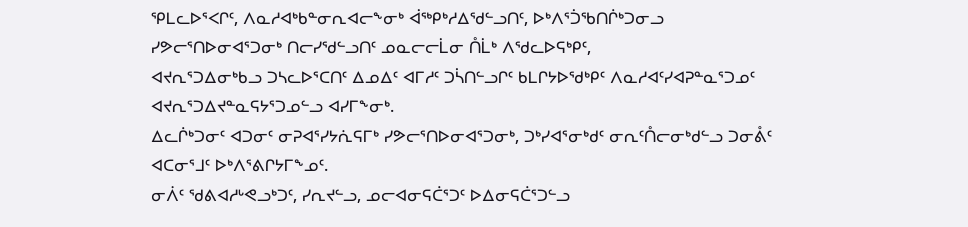ᕿᒪᓚᐅᕐᐸᒋᑦ, ᐱᓇᓱᐊᒃᑲᓐᓂᕆᐊᓕᖕᓂᒃ ᐋᖅᑭᒃᓱᐃᖁᓪᓗᑎᑦ, ᐅᒃᐱᕐᑑᖃᑎᒌᒃᑐᓂᓗ ᓯᕗᓕᕐᑎᐅᓂᐊᕐᑐᓂᒃ ᑎᓕᓯᖁᓪᓗᑎᑦ ᓄᓇᓕᓕᒫᓂ ᑍᒫᒃ ᐱᖁᓚᐅᕋᒃᑭᑦ,
ᐊᔪᕆᕐᑐᐃᓂᒃᑲᓗ ᑐᓴᓚᐅᕐᑕᑎᑦ ᐃᓄᐃᑦ ᐊᒥᓱᑦ ᑐᓵᑎᓪᓗᒋᑦ ᑲᒪᒋᔭᐅᖁᒃᑭᑦ ᐱᓇᓱᐊᑦᓯᐊᕈᓐᓇᕐᑐᓄᑦ ᐊᔪᕆᕐᑐᐃᔪᓐᓇᕋᔭᕐᑐᓄᓪᓗ ᐊᓯᒥᖕᓂᒃ.
ᐃᓚᒌᒃᑐᓂᑦ ᐊᑐᓂᑦ ᓂᕈᐊᕐᓯᔭᕇᕋᒥᒃ ᓯᕗᓕᕐᑎᐅᓂᐊᕐᑐᓂᒃ, ᑐᒃᓯᐊᕐᓂᒃᑯᑦ ᓂᕆᑦᑍᓕᓂᒃᑯᓪᓗ ᑐᓂᕔᑦ ᐊᑕᓂᕐᒧᑦ ᐅᒃᐱᕐᕕᒋᔭᒥᖕᓄᑦ.
ᓂᐲᑦ ᖁᕕᐊᓱᒡᕙᓗᒃᑐᑦ, ᓯᕆᔪᓪᓗ, ᓄᓕᐊᓂᕋᑖᕐᑐᑦ ᐅᐃᓂᕋᑖᕐᑐᓪᓗ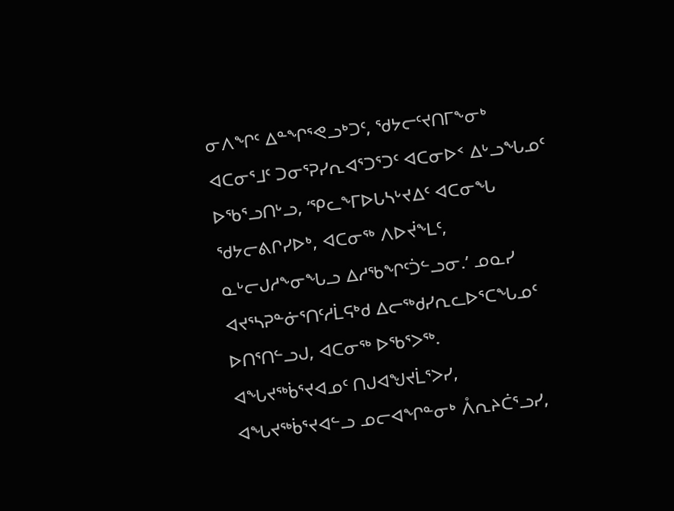ᓂᐱᖏᑦ ᐃᓐᖏᕐᕙᓗᒃᑐᑦ, ᖁᔭᓕᑦᔪᑎᒥᖕᓂᒃ ᐊᑕᓂᕐᒧᑦ ᑐᓂᕐᕈᓯᕆᐊᕐᑐᕐᑐᑦ ᐊᑕᓂᐅᑉ ᐃᒡᓗᖓᓄᑦ ᐅᖃᕐᓗᑎᒡᓗ, ‘ᕿᓚᖕᒥᐅᒐᓴᒡᔪᐃᑦ ᐊᑕᓂᖓ ᖁᔭᓕᕕᒋᓯᐅᒃ, ᐊᑕᓂᖅ ᐱᐅᔫᖕᒪᑦ, ᓇᒡᓕᒍᓱᖕᓂᖓᓗ ᐃᓱᖃᖏᑦᑑᓪᓗᓂ.’ ᓄᓇᓯ ᐊᔪᕐᓴᕈᓐᓃᕐᑎᑦᓱᒫᕋᒃᑯ ᐃᓕᖅᑯᓯᕆᓚᐅᕐᑕᖓᓄᑦ ᐅᑎᕐᑎᓪᓗᒍ, ᐊᑕᓂᖅ ᐅᖃᕐᐳᖅ.
ᐊᖓᔪᖅᑳᕐᔪᐊᓄᑦ ᑎᒍᐊᖑᔪᒫᕐᐳᓯ, ᐊᖓᔪᖅᑳᕐᔪᐊᓪᓗ ᓄᓕᐊᖏᓐᓂᒃ ᐰᕆᔨᑖᕐᓗᓯ,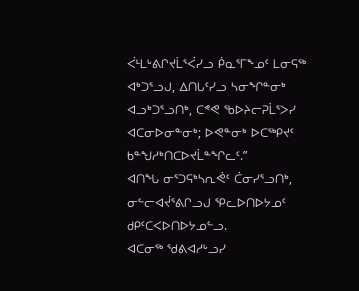ᐹᒻᒪᒡᕕᒋᔪᒫᕐᐹᓯᓗ ᑮᓇᕐᒥᖕᓄᑦ ᒪᓂᕋᖅ ᐊᒃᑐᕐᓗᒍ, ᐃᑎᒐᑦᓯᓗ ᓴᓂᖏᓐᓂᒃ ᐊᓗᒃᑐᕐᓗᑎᒃ, ᑕᕝᕙ ᖃᐅᔨᓕᕈᒫᕐᐳᓯ ᐊᑕᓂᐅᓂᓐᓂᒃ; ᐅᕙᓐᓂᒃ ᐅᑕᖅᑭᔪᑦ ᑲᓐᖑᓱᒃᑎᑕᐅᔪᒫᓐᖏᓚᑦ.”
ᐊᑎᖓ ᓂᕐᑐᕋᒃᓴᕆᕚᑦ ᑖᓂᓯᕐᓗᑎᒃ, ᓂᓪᓕᐊᔫᕐᕕᒋᓗᒍ ᕿᓚᐅᑎᐅᔭᓄᑦ ᑯᑭᑦᑕᐸᐅᑎᐅᔭᓄᓪᓗ.
ᐊᑕᓂᖅ ᖁᕕᐊᓱᒡᓗᓯ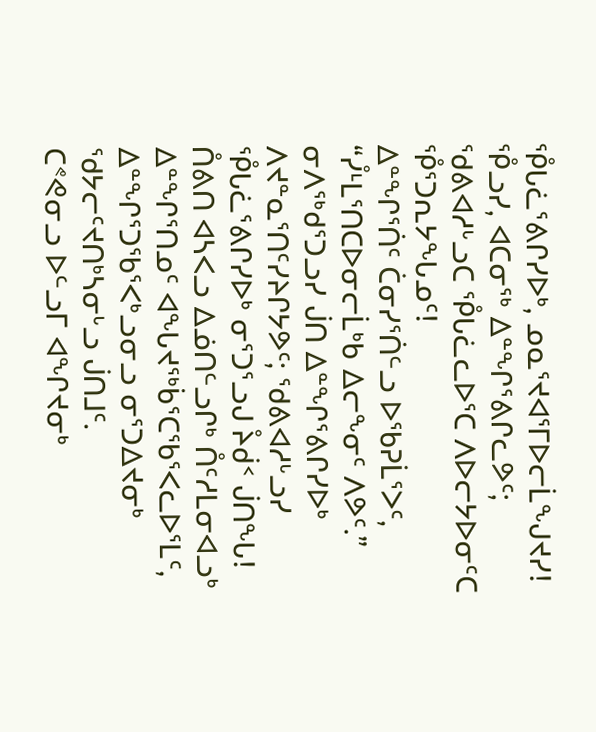ᕾᒐᓛᕐᕕᒋᓯᐅᒃ, ᓄᓇᕐᔪᐊᕐᒥᐅᓕᒫᖑᔪᓯ!
ᕾᓗᓯ, ᐊᑕᓂᖅ ᐃᓐᖏᕐᕕᒋᓚᕗᑦ; ᖁᕕᐊᓱᒡᓗᑕ ᕾᒐᓛᓚᐅᕐᑕ ᐱᐅᓕᔭᐅᓂᑦᑕ ᕾᕐᑐᕆᔭᖓᓄᑦ!
ᐃᓐᖏᕐᑏᑦ ᑖᓂᓯᕐᑏᓪᓗ ᐅᖃᕈᒫᕐᐳᑦ, “ᓮᒻᒪᕐᑎᑕᐅᓂᓕᒫᒃᑲ ᐃᓕᖕᓂᑦ ᐱᕗᑦ.”
ᓂᐱᖅᑯᕐᑐᓗᓯ ᒎᑎ ᐃᓐᖏᕐᕕᒋᓯᐅᒃ ᐱᔪᓐᓇᕐᑎᑦᓯᔨᒋᔭᕗᑦ; ᖁᕕᐊᓱᒡᓗᓯ ᕾᒐᓛᕐᕕᒋᓯᐅᒃ ᓂᕐᑐᕐᓗᒍ ᔧᑰᑉ ᒎᑎᖓ!
ᑍᕕᑎ ᐊᓴᐸᓗ ᐃᓅᑎᓪᓗᒋᒃ ᑍᑦᓱᒪᓂᐊᓗᒃ ᐃᓐᖏᕐᑎᓄᑦ ᐊᖓᔪᖅᑳᕐᑕᖃᕐᐸᓚᐅᕐᒪᑦ, ᐃᓐᖏᕐᑐᖃᕐᐸᒃᓗᓂᓗ ᓂᕐᑐᐃᔪᓂᒃ ᖁᔭᓕᑦᔪᑎᒃᓴᓂᒡᓗ ᒎᑎᒧᑦ.
ᑕᕝᕙᓂᓗ ᐅᓪᓗᒥ ᐊᖏᔪᓂᒃ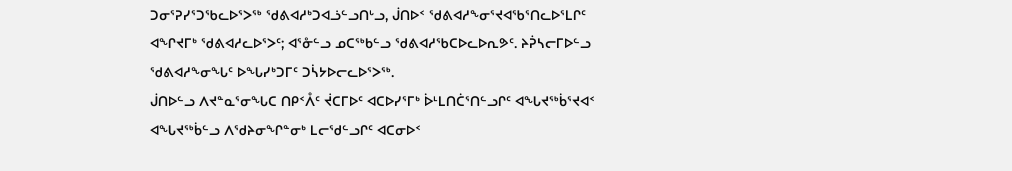ᑐᓂᕐᕈᓯᕐᑐᖃᓚᐅᕐᐳᖅ ᖁᕕᐊᓱᒃᑐᐊᓘᓪᓗᑎᒡᓗ, ᒎᑎᐅᑉ ᖁᕕᐊᓱᖕᓂᕐᔪᐊᖃᕐᑎᓚᐅᕐᒪᒋᑦ ᐊᖏᔪᒥᒃ ᖁᕕᐊᓱᓚᐅᕐᐳᑦ; ᐊᕐᓁᓪᓗ ᓄᑕᖅᑲᓪᓗ ᖁᕕᐊᓱᖃᑕᐅᓚᐅᕆᕗᑦ. ᔨᕉᓴᓕᒥᐅᓪᓗ ᖁᕕᐊᓱᖕᓂᖓᑦ ᐅᖓᓯᒃᑐᒥᑦ ᑐᓵᔭᐅᓕᓚᐅᕐᐳᖅ.
ᒎᑎᐅᓪᓗ ᐱᔪᓐᓇᕐᓂᖓᑕ ᑎᑭᑉᐰᑦ ᔫᑕᒥᐅᑦ ᐊᑕᐅᓯᕐᒥᒃ ᐆᒻᒪᑎᑖᕐᑎᓪᓗᒋᑦ ᐊᖓᔪᖅᑳᕐᔪᐊᑉ ᐊᖓᔪᖅᑳᓪᓗ ᐱᖁᔨᓂᖏᓐᓂᒃ ᒪᓕᖁᓪᓗᒋᑦ ᐊᑕᓂᐅᑉ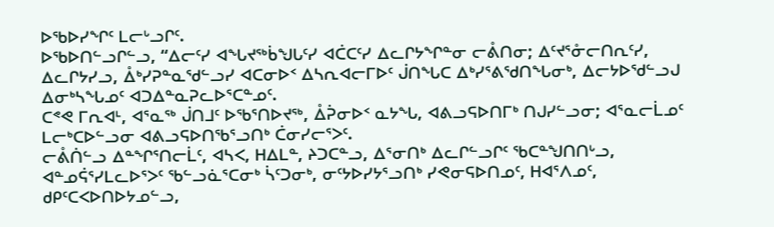ᐅᖃᐅᓯᖏᑦ ᒪᓕᒡᓗᒋᑦ.
ᐅᖃᐅᑎᓪᓗᒋᓪᓗ, “ᐃᓕᑦᓯ ᐊᖓᔪᖅᑳᖑᒐᑦᓯ ᐊᑖᑕᑦᓯ ᐃᓚᒋᔭᖏᓐᓂ ᓕᕔᑎᓂ; ᐃᑦᔪᕐᓁᓕᑎᕆᑦᓯ, ᐃᓚᒋᔭᓯᓗ, ᐂᒃᓯᕈᓐᓇᖁᓪᓗᓯ ᐊᑕᓂᐅᑉ ᐃᓴᕆᐊᓕᒥᐅᑦ ᒎᑎᖓᑕ ᐃᒃᓯᕐᕕᖁᑎᖓᓂᒃ, ᐃᓕᔭᐅᖁᓪᓗᒍ ᐃᓂᒃᓴᖓᓄᑦ ᐊᑐᐃᓐᓇᕈᓚᐅᕐᑕᓐᓄᑦ.
ᑕᕝᕙ ᒥᕆᐊᒻ, ᐊᕐᓇᖅ ᒎᑎᒧᑦ ᐅᖃᕐᑎᐅᔪᖅ, ᐂᕉᓂᐅᑉ ᓇᔭᖓ, ᐊᕕᓗᕋᐅᑎᒥᒃ ᑎᒍᓯᓪᓗᓂ; ᐊᕐᓇᓕᒫᓄᑦ ᒪᓕᒃᑕᐅᓪᓗᓂ ᐊᕕᓗᕋᐅᑎᖃᕐᓗᑎᒃ ᑖᓂᓯᓕᕐᐳᑦ.
ᓕᕔᑏᓪᓗ ᐃᓐᖏᕐᑎᓕᒫᑦ, ᐊᓴᐸ, ᕼᐃᒪᓐ, ᔨᑐᑕᓐᓗ, ᐃᕐᓂᑎᒃ ᐃᓚᒋᓪᓗᒋᑦ ᖃᑕᓐᖑᑎᑎᒡᓗ, ᐊᓐᓄᕌᕐᓯᒪᓚᐅᕐᐳᑦ ᖃᓪᓗᓈᕐᑕᓂᒃ ᓵᑦᑐᓂᒃ, ᓂᑦᔭᐅᓯᔭᕐᓗᑎᒃ ᓯᕙᓂᕋᐅᑎᓄᑦ, ᕼᐊᕐᐱᓄᑦ, ᑯᑭᑦᑕᐸᐅᑎᐅᔭᓄᓪᓗ,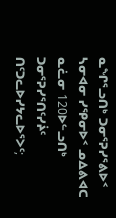ᓇᖏᕐᓗᑎᒃ ᑐᓂᕐᕈᓯᕐᕕᐅᑉ ᓴᓂᐊᓂ ᓯᕿᓂᐅᑉ ᓄᐃᕕᐊᑕ ᓇᓛᓂ 120ᐅᓪᓗᑎᒃ ᑐᓂᕐᕈᓯᕐᑎᑦᓯᔩᑦ ᑎᑦᑐᓚᐅᓯᔭᓚᐅᕐᐳᑦ;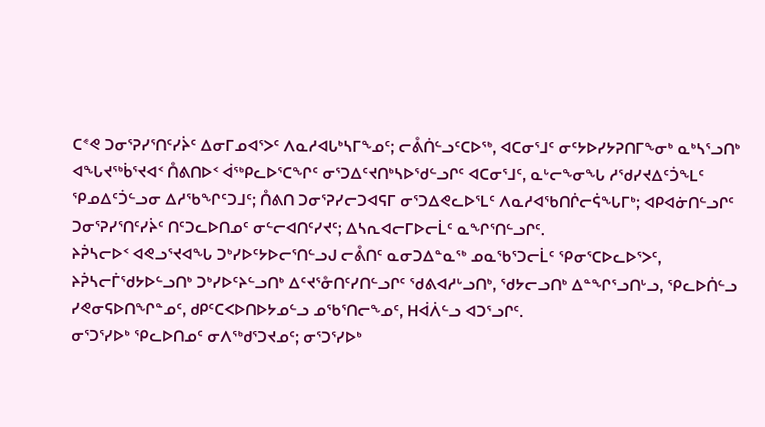ᑕᕝᕙ ᑐᓂᕐᕈᓯᕐᑎᑦᓯᔩᑦ ᐃᓂᒥᓄᐊᕐᐳᑦ ᐱᓇᓱᐊᒐᒃᓴᒥᖕᓄᑦ; ᓕᕔᑏᓪᓗᑦᑕᐅᖅ, ᐊᑕᓂᕐᒧᑦ ᓂᑦᔭᐅᓯᔭᕈᑎᒥᖕᓂᒃ ᓇᒃᓴᕐᓗᑎᒃ ᐊᖓᔪᖅᑳᕐᔪᐊᑉ ᑍᕕᑎᐅᑉ ᐋᖅᑭᓚᐅᕐᑕᖏᑦ ᓂᕐᑐᐃᑦᔪᑎᒃᓴᐅᖁᓪᓗᒋᑦ ᐊᑕᓂᕐᒧᑦ, ᓇᒡᓕᖕᓂᖓ ᓱᖁᓯᔪᐃᑦᑑᖕᒪᑦ ᕿᓄᐃᑦᑑᓪᓗᓂ ᐃᓱᖃᖏᑦᑐᒧᑦ; ᑍᕕᑎ ᑐᓂᕐᕈᓯᓕᑐᐊᕋᒥ ᓂᕐᑐᐃᕙᓚᐅᕐᒪᑦ ᐱᓇᓱᐊᖃᑎᒌᓕᕌᖓᒥᒃ; ᐊᑭᐊᓃᑎᓪᓗᒋᑦ ᑐᓂᕐᕈᓯᕐᑎᑦᓯᔩᑦ ᑎᑦᑐᓚᐅᑎᓄᑦ ᓂᓪᓕᐊᑎᑦᓯᔪᑦ; ᐃᓴᕆᐊᓕᒥᐅᓕᒫᑦ ᓇᖏᕐᑎᓪᓗᒋᑦ.
ᔨᕉᓴᓕᐅᑉ ᐊᕙᓗᕐᔪᐊᖓ ᑐᒃᓯᐅᑦᔭᐅᓕᕐᑎᓪᓗᒍ ᓕᕔᑎᑦ ᓇᓂᑐᐃᓐᓇᖅ ᓄᓇᖃᕐᑐᓕᒫᑦ ᕿᓂᕐᑕᐅᓚᐅᕐᐳᑦ, ᔨᕉᓴᓕᒦᖁᔭᐅᓪᓗᑎᒃ ᑐᒃᓯᐅᑦᔨᓪᓗᑎᒃ ᐃᑦᔪᕐᓁᑎᑦᓯᑎᓪᓗᒋᑦ ᖁᕕᐊᓱᒡᓗᑎᒃ, ᖁᔭᓕᓗᑎᒃ ᐃᓐᖏᕐᓗᑎᒡᓗ, ᕿᓚᐅᑏᓪᓗ ᓯᕙᓂᕋᐅᑎᖏᓐᓄᑦ, ᑯᑭᑦᑕᐸᐅᑎᐅᔭᓄᓪᓗ ᓄᖃᕐᑎᓕᖕᓄᑦ, ᕼᐋᐲᓪᓗ ᐊᑐᕐᓗᒋᑦ.
ᓂᕐᑐᕐᓯᐅᒃ ᕿᓚᐅᑎᓄᑦ ᓂᐱᖅᑯᕐᑐᔪᓄᑦ; ᓂᕐᑐᕐᓯᐅᒃ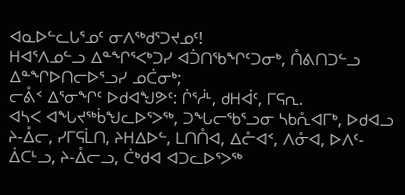ᐊᓇᐅᓪᓚᒐᕐᓄᑦ ᓂᐱᖅᑯᕐᑐᔪᓄᑦ!
ᕼᐊᕐᐱᓄᓪᓗ ᐃᓐᖏᕐᐸᒃᑐᓯ ᐊᑑᑎᖃᖏᑦᑐᓂᒃ, ᑍᕕᑎᑐᓪᓗ ᐃᓐᖏᐅᑎᓕᐅᕐᓗᓯ ᓄᑖᓂᒃ;
ᓕᕔᑉ ᐃᕐᓂᖏᑦ ᐅᑯᐊᖑᕗᑦ: ᒌᕐᓲᒻ, ᑯᕼᐋᑦ, ᒥᕋᕆ.
ᐊᓴᐸ ᐊᖓᔪᖅᑳᖑᓚᐅᕐᐳᖅ, ᑐᖓᓕᖃᕐᓗᓂ ᓴᑲᕅᐊᒥᒃ, ᐅᑯᐊᓗ ᔨ-ᐂᓕ, ᓯᒥᕋᒫᑎ, ᔨᕼᐃᐅᓪ, ᒪᑎᑍᐊ, ᐃᓔᐊᑉ, ᐱᓁᐊ, ᐅᐱᑦ-ᐄᑕᒻᓗ, ᔨ-ᐂᓕᓗ, ᑖᒃᑯᐊ ᐊᑐᓚᐅᕐᐳᖅ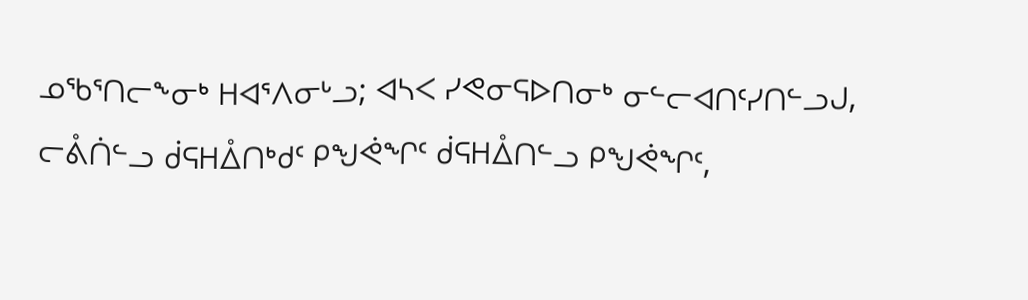ᓄᖃᕐᑎᓕᖕᓂᒃ ᕼᐊᕐᐱᓂᒡᓗ; ᐊᓴᐸ ᓯᕙᓂᕋᐅᑎᓂᒃ ᓂᓪᓕᐊᑎᑦᓯᑎᓪᓗᒍ,
ᓕᕔᑏᓪᓗ ᑰᕋᕼᐂᑎᒃᑯᑦ ᑭᖑᕚᖏᑦ ᑰᕋᕼᐂᑎᓪᓗ ᑭᖑᕚᖏᑦ,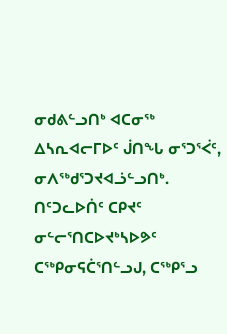ᓂᑯᕕᓪᓗᑎᒃ ᐊᑕᓂᖅ ᐃᓴᕆᐊᓕᒥᐅᑦ ᒎᑎᖓ ᓂᕐᑐᕐᐹᑦ, ᓂᐱᖅᑯᕐᑐᔪᐊᓘᓪᓗᑎᒃ.
ᑎᑦᑐᓚᐅᑏᑦ ᑕᑭᔪᑦ ᓂᓪᓕᕐᑎᑕᐅᔪᒃᓴᐅᕗᑦ ᑕᖅᑭᓂᕋᑖᕐᑎᓪᓗᒍ, ᑕᖅᑭᕐᓗ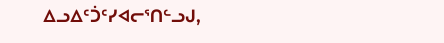ᐃᓗᐃᑦᑑᑦᓯᐊᓕᕐᑎᓪᓗᒍ,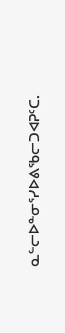ᓇᓪᓕᐅᓐᓂᕐᓯᐅᕕᖃᓕᑐᐊᕈᑦᑕ.